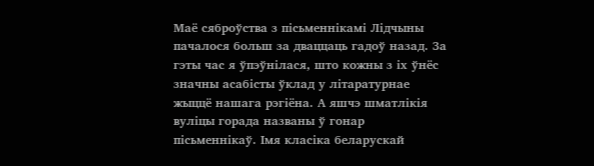Маё сяброўства з пісьменнікамі Лідчыны пачалося больш за дваццаць гадоў назад. За гэты час я ўпэўнілася, што кожны з іх ўнёс значны асабісты ўклад у літаратурнае жыццё нашага рэгіёна. А яшчэ шматлікія вуліцы горада названы ў гонар пісьменнікаў. Імя класіка беларускай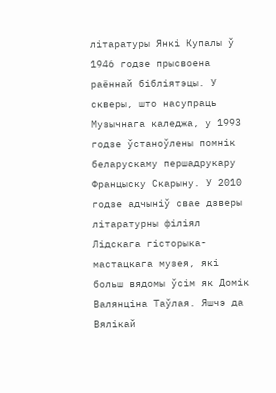літаратуры Янкі Купалы ў 1946 годзе прысвоена раённай бібліятэцы. У скверы, што насупраць Музычнага каледжа, у 1993 годзе ўстаноўлены помнік беларускаму першадрукару Францыску Скарыну. У 2010 годзе адчыніў свае дзверы літаратурны філіял Лідскага гісторыка-мастацкага музея, які больш вядомы ўсім як Домік Валянціна Таўлая. Яшчэ да Вялікай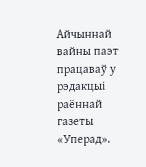Айчыннай вайны паэт працаваў у рэдакцыі раённай газеты «Уперад».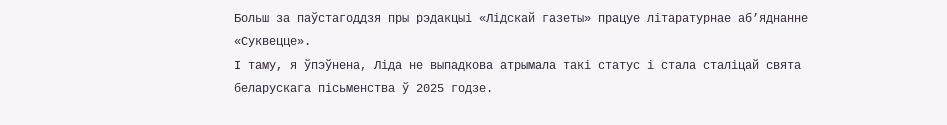Больш за паўстагоддзя пры рэдакцыі «Лідскай газеты» працуе літаратурнае аб’яднанне «Суквецце».
І таму, я ўпэўнена, Ліда не выпадкова атрымала такі статус і стала сталіцай свята беларускага пісьменства ў 2025 годзе.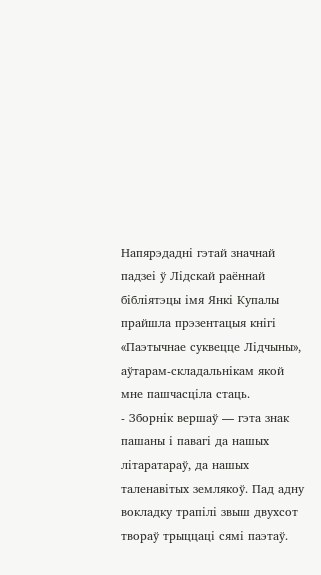Напярэдадні гэтай значнай падзеі ў Лідскай раённай бібліятэцы імя Янкі Купалы прайшла прэзентацыя кнігі «Паэтычнае суквецце Лідчыны», аўтарам-складальнікам якой мне пашчасціла стаць.
- Зборнік вершаў — гэта знак пашаны і павагі да нашых літаратараў, да нашых таленавітых землякоў. Пад адну вокладку трапілі звыш двухсот твораў трыццаці сямі паэтаў.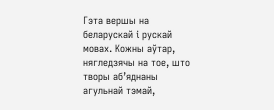Гэта вершы на беларускай і рускай мовах. Кожны аўтар, нягледзячы на тое, што творы аб’яднаны агульнай тэмай,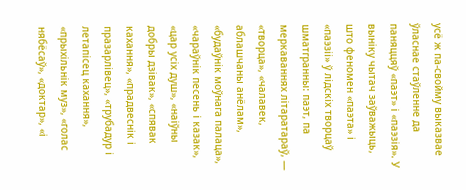усё ж па-свойму выказвае ўласнае стаўленне да паняццяў «паэт» і «паэзія». У выніку чытач заўважыць, што феномен «паэта» і «паэзіі» ў лідскіх творцаў шматгранны: паэт, па меркаваннях літаратараў, — «творца», «чалавек, аблашчаны анёлам», «будаўнік моўнага палаца», «чараўнік песень і казак», «цар усіх душ», «наіўны добры дзівак», «спявак кахання», «прадвеснік і празарлівец», «трубадур і летапісец кахання», «прыхільнік муз», «голас нябёсаў», «доктар», «і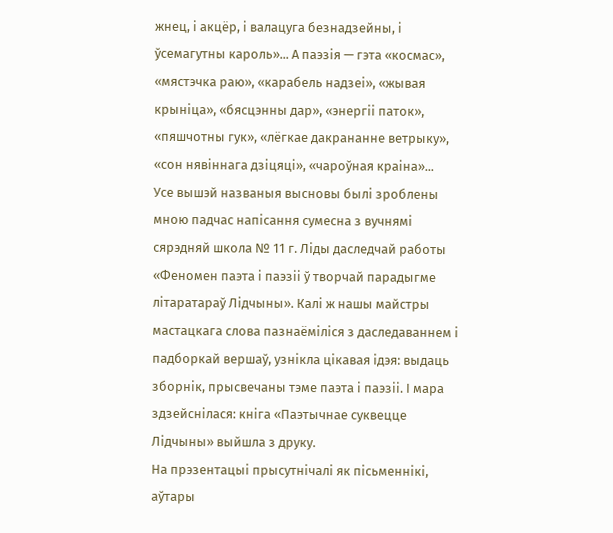жнец, і акцёр, і валацуга безнадзейны, і ўсемагутны кароль»... А паэзія — гэта «космас», «мястэчка раю», «карабель надзеі», «жывая крыніца», «бясцэнны дар», «энергіі паток», «пяшчотны гук», «лёгкае дакрананне ветрыку», «сон нявіннага дзіцяці», «чароўная краіна»...
Усе вышэй названыя высновы былі зроблены мною падчас напісання сумесна з вучнямі сярэдняй школа № 11 г. Ліды даследчай работы «Феномен паэта і паэзіі ў творчай парадыгме літаратараў Лідчыны». Калі ж нашы майстры мастацкага слова пазнаёміліся з даследаваннем і падборкай вершаў, узнікла цікавая ідэя: выдаць зборнік, прысвечаны тэме паэта і паэзіі. І мара здзейснілася: кніга «Паэтычнае суквецце Лідчыны» выйшла з друку.
На прэзентацыі прысутнічалі як пісьменнікі, аўтары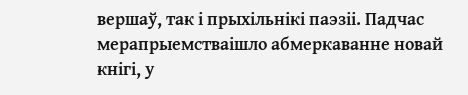вершаў, так і прыхільнікі паэзіі. Падчас мерапрыемстваішло абмеркаванне новай кнігі, у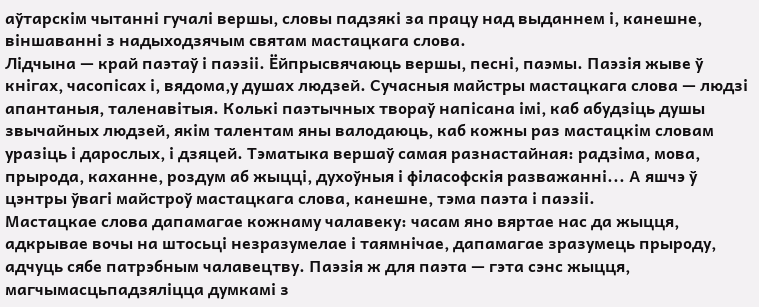аўтарскім чытанні гучалі вершы, словы падзякі за працу над выданнем і, канешне, віншаванні з надыходзячым святам мастацкага слова.
Лідчына — край паэтаў і паэзіі. Ёйпрысвячаюць вершы, песні, паэмы. Паэзія жыве ў кнігах, часопісах і, вядома,у душах людзей. Сучасныя майстры мастацкага слова — людзі апантаныя, таленавітыя. Колькі паэтычных твораў напісана імі, каб абудзіць душы звычайных людзей, якім талентам яны валодаюць, каб кожны раз мастацкім словам уразіць і дарослых, і дзяцей. Тэматыка вершаў самая разнастайная: радзіма, мова, прырода, каханне, роздум аб жыцці, духоўныя і філасофскія разважанні... А яшчэ ў цэнтры ўвагі майстроў мастацкага слова, канешне, тэма паэта і паэзіі.
Мастацкае слова дапамагае кожнаму чалавеку: часам яно вяртае нас да жыцця, адкрывае вочы на штосьці незразумелае і таямнічае, дапамагае зразумець прыроду, адчуць сябе патрэбным чалавецтву. Паэзія ж для паэта — гэта сэнс жыцця, магчымасцьпадзяліцца думкамі з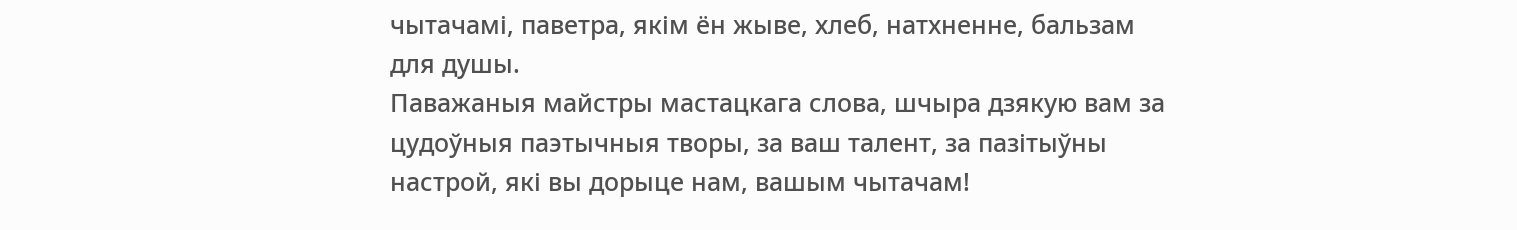чытачамі, паветра, якім ён жыве, хлеб, натхненне, бальзам для душы.
Паважаныя майстры мастацкага слова, шчыра дзякую вам за цудоўныя паэтычныя творы, за ваш талент, за пазітыўны настрой, які вы дорыце нам, вашым чытачам!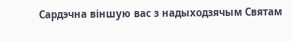Сардэчна віншую вас з надыходзячым Святам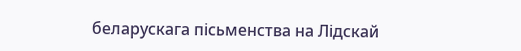беларускага пісьменства на Лідскай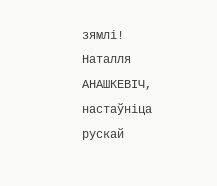зямлі!
Наталля АНАШКЕВІЧ, настаўніца рускай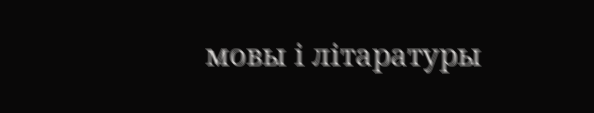мовы і літаратуры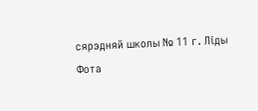сярэдняй школы № 11 г. Ліды
Фота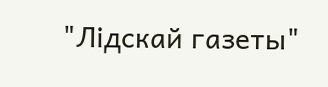"Лідскай газеты"